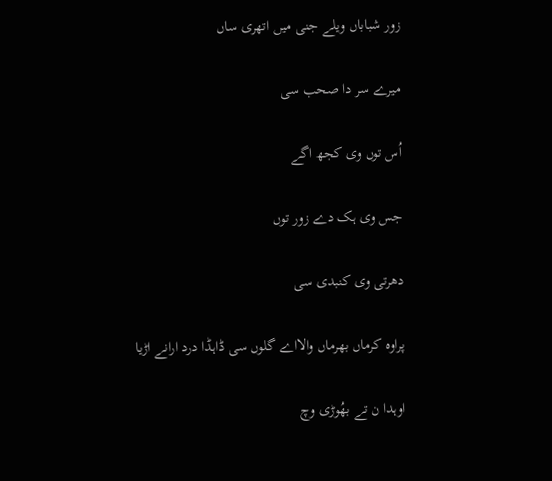زور شباباں ویلے جنی میں اتھری ساں

میرے سر دا صحب سی

اُس توں وی کجھ اگے

جس وی ہک دے زور توں

دھرتی وی کنبدی سی

پراوہ کرماں بھرماں والااے گلوں سی ڈاہڈا درد ارانے اڑیا

اوہدا ن تے بھُوڑی وچ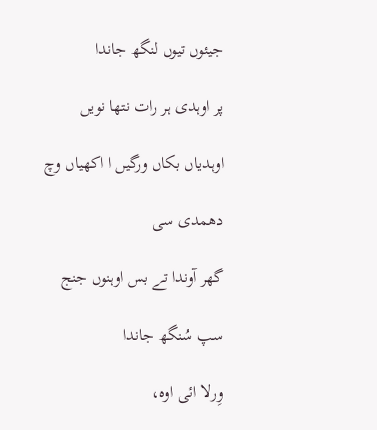جیئوں تیوں لنگھ جاندا

پر اوہدی ہر رات نتھا نویں

اوہدیاں بکاں ورگیں ا اکھیاں وچ

دھمدی سی

گھر آوندا تے بس اوہنوں جنج

سپ سُنگھ جاندا

وِرلا ائی اوہ،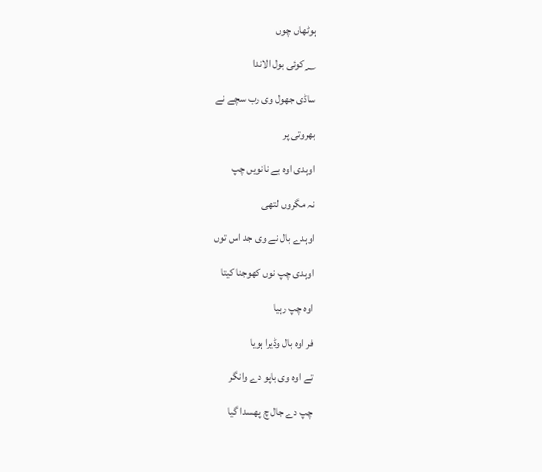ہوٹھاں چوں

؁کوئی بول الاندا

ساڈی جھول وی رب سچے نے

بھروتی پر

اوہدی اوہ بے نانویں چپ

نہ مگروں لتھی

اوہدے بال نے وی جد اس توں

اوہدی چپ نوں کھوجنا کیتا

اوہ چپ رہیا

فر اوہ بال وڈیرا ہویا

تے اوہ وی باپو دے وانگر

چپ دے جال چ پھسدا گیا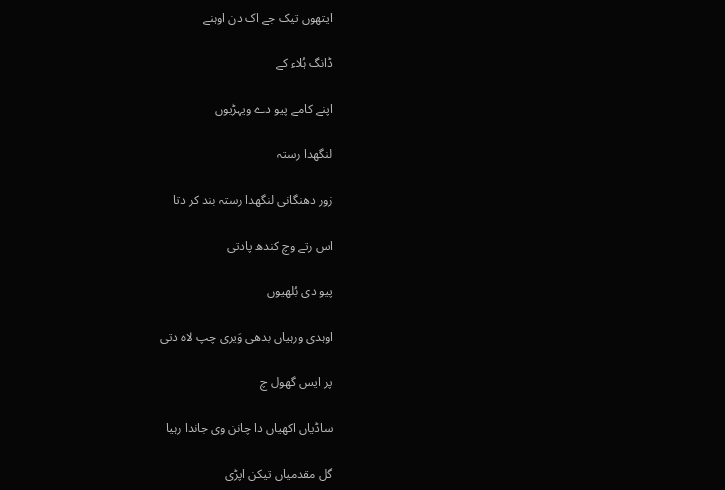ایتھوں تیک جے اک دن اوہنے

ڈانگ ہُلاء کے

اپنے کامے پیو دے ویہڑیوں

لنگھدا رستہ

زور دھنگانی لنگھدا رستہ بند کر دتا

اس رتے وچ کندھ پادتی

پیو دی بُلھیوں

اوہدی ورہیاں بدھی وَیری چپ لاہ دتی

پر ایس گھول چ

ساڈیاں اکھیاں دا چانن وی جاندا رہیا

گل مقدمیاں تیکن اپڑی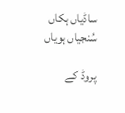ساڈیاں ہکاں سُنجیاں ہویاں

پروڈ کے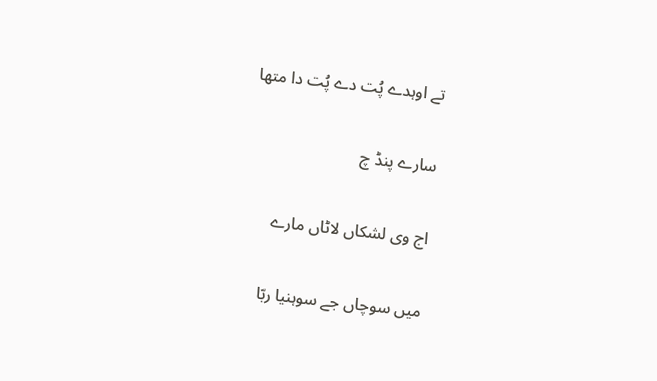تے اوہدے پُت دے پُت دا متھا

سارے پنڈ چ

اج وی لشکاں لاٹاں مارے

میں سوچاں جے سوہنیا ربّا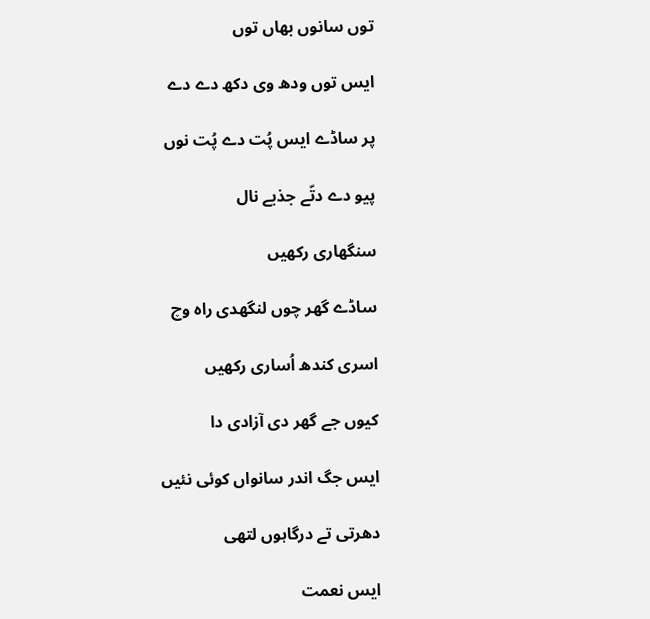توں سانوں بھاں توں

ایس توں ودھ وی دکھ دے دے

پر ساڈے ایس پُت دے پُت نوں

پیو دے دتّے جذبے نال

سنگھاری رکھیں

ساڈے گھر چوں لنگھدی راہ وچ

اسری کندھ اُساری رکھیں

کیوں جے گھر دی آزادی دا

ایس جگ اندر سانواں کوئی نئیں

دھرتی تے درگاہوں لتھی

ایس نعمت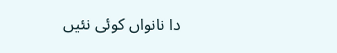دا نانواں کوئی نئیں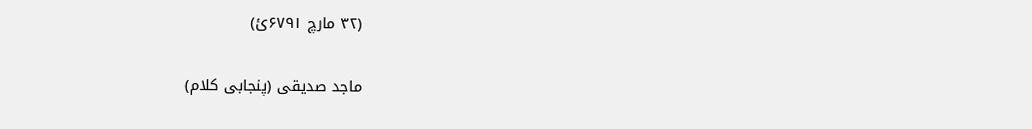(۳۲ مارچ ۶۷۹۱ئ)

ماجد صدیقی (پنجابی کلام)